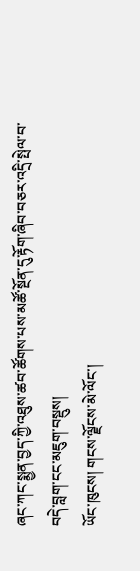ཞང་ཀང་སྨྱན་བྱད་ཀྱི་འཐུས་ཚབ་ཚོགས་པས་མཚོ་སྔོན་དུ་རྟོག་ཞིབ་བཅར་འདྲི་སྤེལ་བ་བདེ་བླག་ངང་མཇུག་བསྡུས།
ཡོང་ཁུངས། གངས་ལྗོངས་མེ་ལོང་།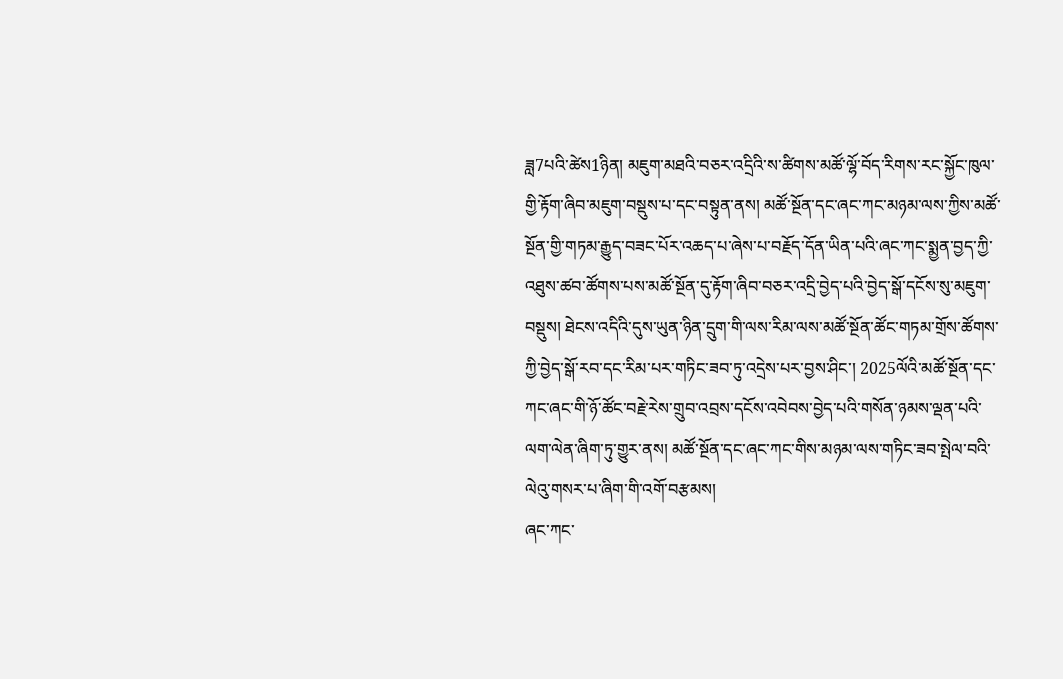ཟླ7པའི་ཚེས1ཉིན། མཇུག་མཐའི་བཅར་འདྲིའི་ས་ཚིགས་མཚོ་ལྷོ་བོད་རིགས་རང་སྐྱོང་ཁུལ་གྱི་རྟོག་ཞིབ་མཇུག་བསྡུས་པ་དང་བསྟུན་ནས། མཚོ་སྔོན་དང་ཞང་ཀང་མཉམ་ལས་ཀྱིས་མཚོ་སྔོན་གྱི་གཏམ་རྒྱུད་བཟང་པོར་འཆད་པ་ཞེས་པ་བརྗོད་དོན་ཡིན་པའི་ཞང་ཀང་སྨྱན་བྱད་ཀྱི་འཐུས་ཚབ་ཚོགས་པས་མཚོ་སྔོན་དུ་རྟོག་ཞིབ་བཅར་འདྲི་བྱེད་པའི་བྱེད་སྒོ་དངོས་སུ་མཇུག་བསྡུས། ཐེངས་འདིའི་དུས་ཡུན་ཉིན་དྲུག་གི་ལས་རིམ་ལས་མཚོ་སྔོན་ཚོང་གཏམ་གྲོས་ཚོགས་ཀྱི་བྱེད་སྒོ་རབ་དང་རིམ་པར་གཏིང་ཟབ་ཏུ་འདྲེས་པར་བྱས་ཤིང་། 2025ལོའི་མཚོ་སྔོན་དང་ཀང་ཞང་གི་ཉོ་ཚོང་བརྗེ་རེས་གྲུབ་འབྲས་དངོས་འབེབས་བྱེད་པའི་གསོན་ཉམས་ལྡན་པའི་ལག་ལེན་ཞིག་ཏུ་གྱུར་ནས། མཚོ་སྔོན་དང་ཞང་ཀང་གིས་མཉམ་ལས་གཏིང་ཟབ་སྤེལ་བའི་ལེའུ་གསར་པ་ཞིག་གི་འགོ་བརྩམས།
ཞང་ཀང་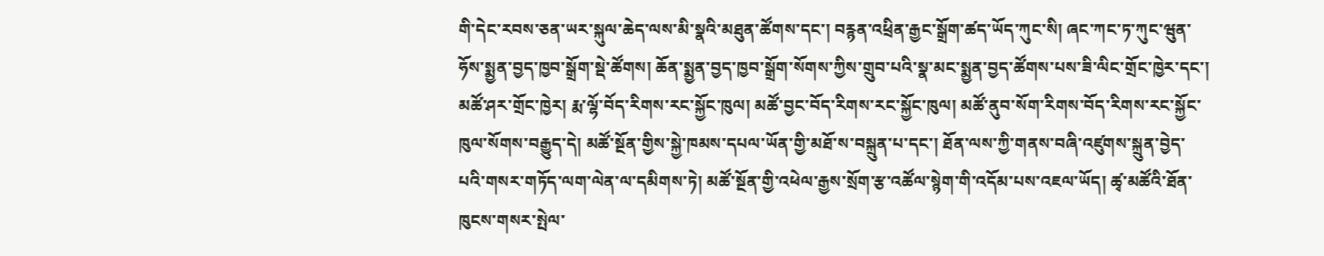གི་དེང་རབས་ཅན་ཡར་སྐུལ་ཆེད་ལས་མི་སྣའི་མཐུན་ཚོགས་དང་། བརྙན་འཕྲིན་རྒྱང་སྒྲོག་ཚད་ཡོད་ཀུང་སི། ཞང་ཀང་ཏ་ཀུང་ཝུན་ཧོས་སྨྱན་བྱད་ཁྱབ་སྒྲོག་སྡེ་ཚོགས། ཆོན་སྨྱན་བྱད་ཁྱབ་སྒྲོག་སོགས་ཀྱིས་གྲུབ་པའི་སྣ་མང་སྨྱན་བྱད་ཚོགས་པས་ཟི་ལིང་གྲོང་ཁྱེར་དང་། མཚོ་ཤར་གྲོང་ཁྱེར། རྨ་ལྷོ་བོད་རིགས་རང་སྐྱོང་ཁུལ། མཚོ་བྱང་བོད་རིགས་རང་སྐྱོང་ཁུལ། མཚོ་ནུབ་སོག་རིགས་བོད་རིགས་རང་སྐྱོང་ཁུལ་སོགས་བརྒྱུད་དེ། མཚོ་སྔོན་གྱིས་སྐྱེ་ཁམས་དཔལ་ཡོན་གྱི་མཐོ་ས་བསྐྲུན་པ་དང་། ཐོན་ལས་ཀྱི་གནས་བཞི་འཛུགས་སྐྲུན་བྱེད་པའི་གསར་གཏོད་ལག་ལེན་ལ་དམིགས་ཏེ། མཚོ་སྔོན་གྱི་འཕེལ་རྒྱས་སྲོག་རྩ་འཚོལ་སྙེག་གི་འདོམ་པས་འཇལ་ཡོད། ཚྭ་མཚོའི་ཐོན་ཁུངས་གསར་སྤེལ་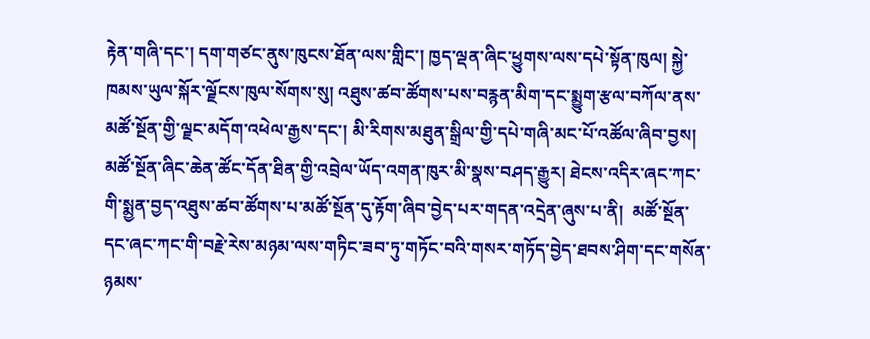རྟེན་གཞི་དང་། དག་གཙང་ནུས་ཁུངས་ཐོན་ལས་གླིང་། ཁྱད་ལྡན་ཞིང་ཕྱུགས་ལས་དཔེ་སྟོན་ཁུལ། སྐྱེ་ཁམས་ཡུལ་སྐོར་ལྗོངས་ཁུལ་སོགས་སུ། འཐུས་ཚབ་ཚོགས་པས་བརྙན་མིག་དང་སྨྱུག་རྩལ་བཀོལ་ནས་མཚོ་སྔོན་གྱི་ལྗང་མདོག་འཕེལ་རྒྱས་དང་། མི་རིགས་མཐུན་སྒྲིལ་གྱི་དཔེ་གཞི་མང་པོ་འཚོལ་ཞིབ་བྱས།
མཚོ་སྔོན་ཞིང་ཆེན་ཚོང་དོན་ཐིན་གྱི་འབྲེལ་ཡོད་འགན་ཁུར་མི་སྣས་བཤད་རྒྱུར། ཐེངས་འདིར་ཞང་ཀང་གི་སྨྱན་བྱད་འཐུས་ཚབ་ཚོགས་པ་མཚོ་སྔོན་དུ་རྟོག་ཞིབ་བྱེད་པར་གདན་འདྲེན་ཞུས་པ་ནི།  མཚོ་སྔོན་དང་ཞང་ཀང་གི་བརྗེ་རེས་མཉམ་ལས་གཏིང་ཟབ་ཏུ་གཏོང་བའི་གསར་གཏོད་བྱེད་ཐབས་ཤིག་དང་གསོན་ཉམས་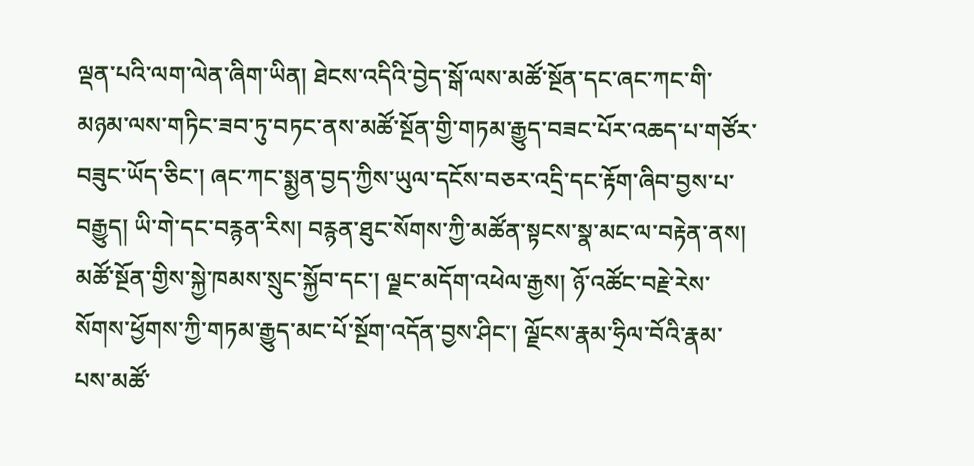ལྡན་པའི་ལག་ལེན་ཞིག་ཡིན། ཐེངས་འདིའི་བྱེད་སྒོ་ལས་མཚོ་སྔོན་དང་ཞང་ཀང་གི་མཉམ་ལས་གཏིང་ཟབ་ཏུ་བཏང་ནས་མཚོ་སྔོན་གྱི་གཏམ་རྒྱུད་བཟང་པོར་འཆད་པ་གཙོར་བཟུང་ཡོད་ཅིང་། ཞང་ཀང་སྨྱན་བྱད་ཀྱིས་ཡུལ་དངོས་བཅར་འདྲི་དང་རྟོག་ཞིབ་བྱས་པ་བརྒྱུད། ཡི་གེ་དང་བརྙན་རིས། བརྙན་ཐུང་སོགས་ཀྱི་མཚོན་སྟངས་སྣ་མང་ལ་བརྟེན་ནས། མཚོ་སྔོན་གྱིས་སྐྱེ་ཁམས་སྲུང་སྐྱོབ་དང་། ལྗང་མདོག་འཕེལ་རྒྱས། ཉོ་འཚོང་བརྗེ་རེས་སོགས་ཕྱོགས་ཀྱི་གཏམ་རྒྱུད་མང་པོ་སྔོག་འདོན་བྱས་ཤིང་། ལྗོངས་རྣམ་ཧྲིལ་བོའི་རྣམ་པས་མཚོ་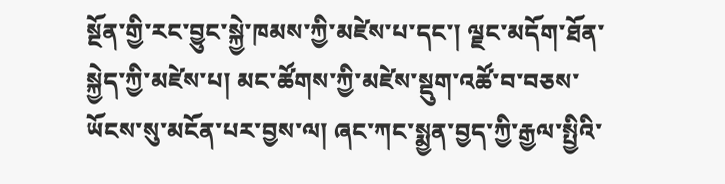སྔོན་གྱི་རང་བྱུང་སྐྱེ་ཁམས་ཀྱི་མཛེས་པ་དང་། ལྗང་མདོག་ཐོན་སྐྱེད་ཀྱི་མཛེས་པ། མང་ཚོགས་ཀྱི་མཛེས་སྡུག་འཚོ་བ་བཅས་ཡོངས་སུ་མངོན་པར་བྱས་ལ། ཞང་ཀང་སྨྱན་བྱད་ཀྱི་རྒྱལ་སྤྱིའི་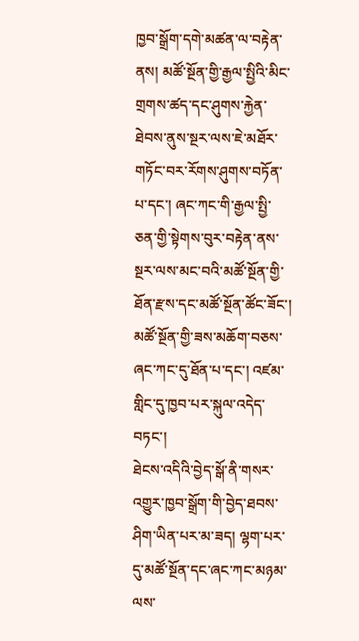ཁྱབ་སྒྲོག་དགེ་མཚན་ལ་བརྟེན་ནས། མཚོ་སྔོན་གྱི་རྒྱལ་སྤྱིའི་མིང་གྲགས་ཚད་དང་ཤུགས་རྐྱེན་ཐེབས་ནུས་སྔར་ལས་ཇེ་མཐོར་གཏོང་བར་རོགས་ཤུགས་བཏོན་པ་དང་། ཞང་ཀང་གི་རྒྱལ་སྤྱི་ཅན་གྱི་སྟེགས་བུར་བརྟེན་ནས་སྔར་ལས་མང་བའི་མཚོ་སྔོན་གྱི་ཐོན་རྫས་དང་མཚོ་སྔོན་ཚོང་ཟོང་། མཚོ་སྔོན་གྱི་ཟས་མཆོག་བཅས་ཞང་ཀང་དུ་ཐོན་པ་དང་། འཛམ་གླིང་དུ་ཁྱབ་པར་སྐུལ་འདེད་བཏང་།
ཐེངས་འདིའི་བྱེད་སྒོ་ནི་གསར་འགྱུར་ཁྱབ་སྒྲོག་གི་བྱེད་ཐབས་ཤིག་ཡིན་པར་མ་ཟད། ལྷག་པར་དུ་མཚོ་སྔོན་དང་ཞང་ཀང་མཉམ་ལས་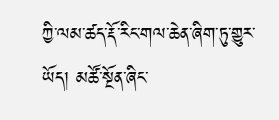ཀྱི་ལམ་ཚད་རྡོ་རིང་གལ་ཆེན་ཞིག་ཏུ་གྱུར་ཡོད། མཚོ་སྔོན་ཞིང་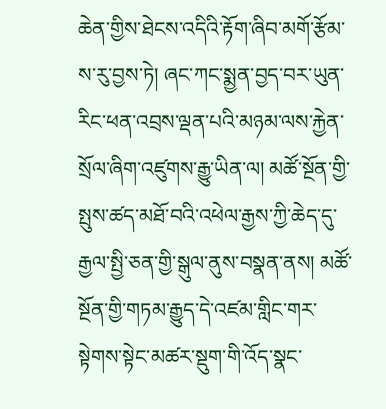ཆེན་གྱིས་ཐེངས་འདིའི་རྟོག་ཞིབ་མགོ་རྩོམ་ས་རུ་བྱས་ཏེ། ཞང་ཀང་སྨྱན་བྱད་བར་ཡུན་རིང་ཕན་འབྲས་ལྡན་པའི་མཉམ་ལས་རྐྱེན་སྲོལ་ཞིག་འཛུགས་རྒྱུ་ཡིན་ལ། མཚོ་སྔོན་གྱི་སྤུས་ཚད་མཐོ་བའི་འཕེལ་རྒྱས་ཀྱི་ཆེད་དུ་རྒྱལ་སྤྱི་ཅན་གྱི་སྒུལ་ནུས་བསྣན་ནས། མཚོ་སྔོན་གྱི་གཏམ་རྒྱུད་དེ་འཛམ་གླིང་གར་སྟེགས་སྟེང་མཚར་སྡུག་གི་འོད་སྣང་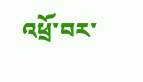འཕྲོ་བར་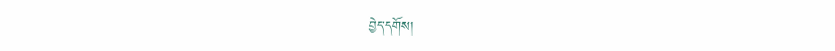བྱེད་དགོས།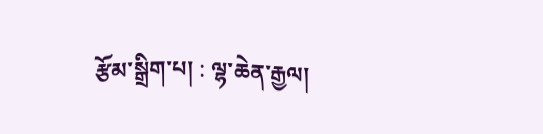རྩོམ་སྒྲིག་པ། : ལྷ་ཆེན་རྒྱལ།